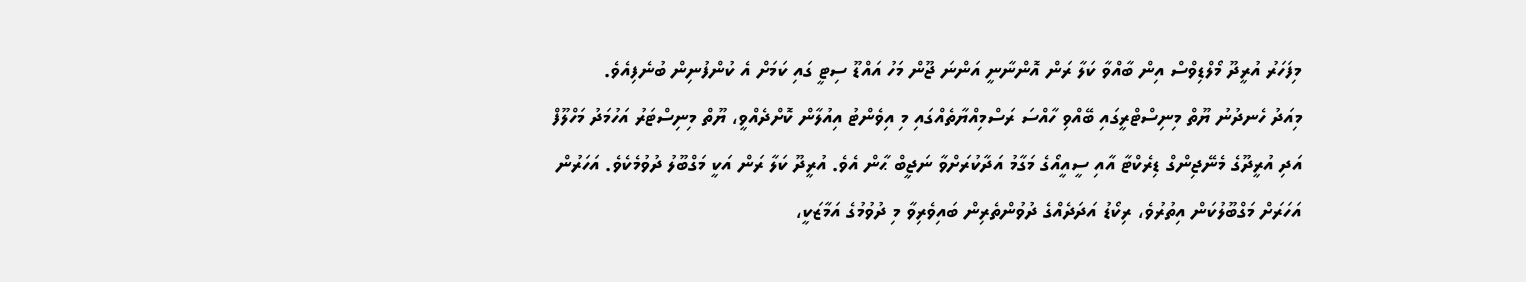މިފަހަރު އުރީދޫ މޯލްޑިވްސް އިން ބާއްވާ ކަލާ ރަން އޮންނާނީ އަންނަ ޖޫން މަހު އައްޑޫ ސިޓީ ގައި ކަމަށް އެ ކުންފުނިން ބުނެފިއެވެ.
މިއަދު ހެނދުނު ޔޫތް މިނިސްޓްރީގައި ބޭއްވި ހާއްސަ ރަސްމިއްޔާތެއްގައި މި އިވެންޓު އިއުލާން ކޮށްދެއްވީ، ޔޫތް މިނިސްޓަރު އަހުމަދު މަހްލޫފް އަދި އުރީދޫގެ މެނޭޖިންގް ޑިރެކްޓާ އާއި ސީއީއޯގެ މަގާމު އަދާކުރަށްވާ ނަޖީބް ޙާން އެވެ. އުރީދޫ ކަލާ ރަން އަކީ މަގްބޫލު ދުވުމެކެވެ. އަހަރުން އަހަރަށް މަގްބޫލުކަން އިތުރުވެ، ރިކޯޑު އަދަދެއްގެ ދުވުންތެރިން ބައިވެރިވާ މި ދުވުމުގެ އަމާޒަކީ،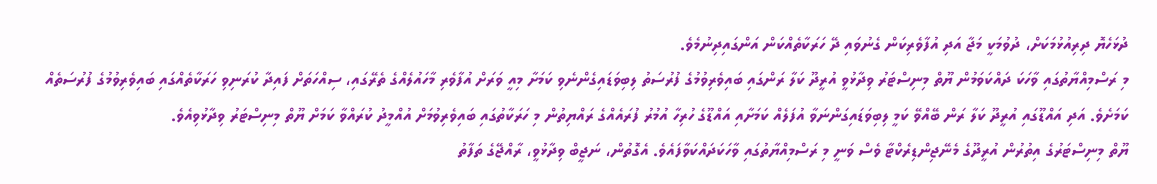ދުޅަހެޔޮ ދިރިއުޅުމަކަށް، ދުވުމަކީ މަޖާ އަދި އުފާވެރިކަން ގެނުވައި ދޭ ހަރަކާތެއްކަން އަންގައިދިނުމެވެ.
މި ރަސްމިއްޔާތުގައި ވާހަކަ ދައްކަވަމުން ޔޫތް މިނިސްޓަރު ވިދާޅުވީ އުރީދޫ ކަލާ ރަންގައި ބައިވެރިވުމުގެ ފުރުސަތު ލިބިވަޑައިގެންނެވި ކަމަށާ މިއީ ވަރަށް އުފާވެރި މާހައުލެއްގެ ތެރޭގައި، ސިއްހަތަށް ފައިދާ ކުރަނިވި ހަރަކާތެއްގައި ބައިވެރިވުމުގެ ފުރުސަތެއް ކަމަށެވެ. އަދި އައްޑޫގައި އުރީދޫ ކަލާ ރަން ބޭއްވޭ ކަމީ ލިބިވަޑައިގަންނަވާ އުފަލެއް ކަމަށާއި އައްޑޫގެ ހުރިހާ އުމުރު ފުރައެއްގެ ރައްޔިތުން މި ހަރަކާތުގައި ބައިވެރިވުމަށް އުއްމީދު ކުރައްވާ ކަމަށް ޔޫތް މިނިސްޓަރު ވިދާޅުވިއެވެ.
ޔޫތް މިނިސްޓަރުގެ އިތުރުން އުރީދޫގެ މެނޭޖިންޑިރެކްޓާ ވެސް ވަނީ މި ރަސްމިއްޔާތުގައި ވާހަކަދައްކަވާފައެވެ. އެގޮތުން، ނަޖީބް ވިދާޅުވީ، ރާއްޖޭގެ ތަފާތު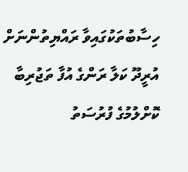ހިސާބުތަކުގައިވާ ރައްޔިތުންނަށް އުރީދޫ ކަލާ ރަންގެ އުފާ ތަޖުރިބާ ކޮށްލުމުގެ ފުރުސަތު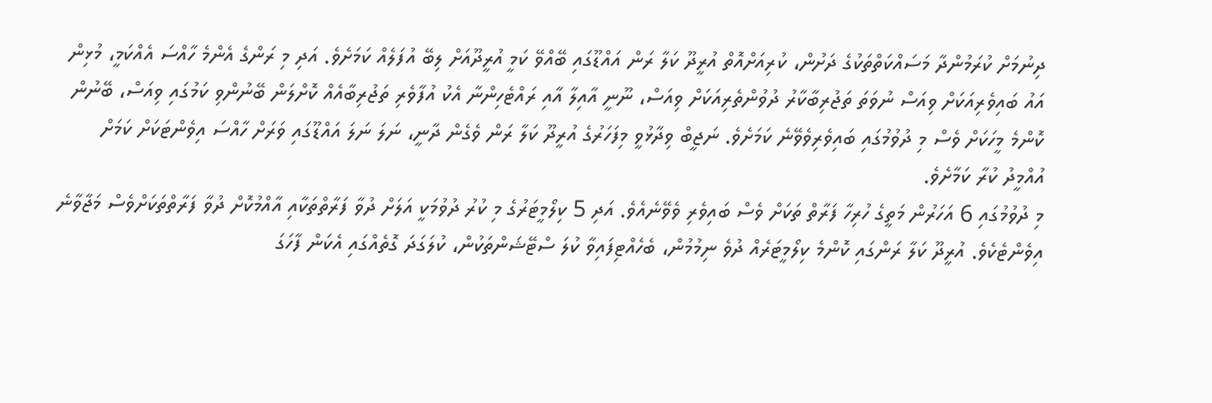ދިނުމަށް ކުރަމުންދާ މަސައްކަތްތަކުގެ ދަށުން، ކުރިއަށްއޮތް އުރީދޫ ކަލާ ރަން އައްޑޫގައި ބޭއްވޭ ކަމީ އުރީދޫއަށް ލިބޭ އުފަލެއް ކަމަށެވެ. އަދި މި ރަންގެ އެންމެ ހާއްސަ އެއްކަމީ، މުޅިން އައު ބައިވެރިއަކަށް ވިއަސް ނުވަތަ ތަޖުރިބާކާރު ދުވުންތެރިއަކަށް ވިއަސް، ނޫނީ އާއިލާ އާއި ރައްޓެހިންނާ އެކު އުފާވެރި ތަޖުރިބާއެއް ކޮށްލަން ބޭނުންވި ކަމުގައި ވިއަސް، ބޭނުން ކޮންމެ މީހަކަށް ވެސް މި ދުވުމުގައި ބައިވެރިވެވޭނެ ކަމަށެވެ. ނަޖީބް ވިދާޅުވީ މިފަހަރުގެ އުރީދޫ ކަލާ ރަން ވެގެން ދާނީ، ނަލަ ނަލަ އައްޑޫގައި ވަރަށް ހާއްސަ އިވެންޓަކަށް ކަމަށް އުއްމީދު ކުރާ ކަމާށެވެ.
މި ދުވުމުގައި 6 އަހަރުން މަތީގެ ހުރިހާ ފަރާތް ތަކަށް ވެސް ބައިވެރި ވެވޭނެއެވެ. އަދި 5 ކިލޯމީޓަރުގެ މި ކުރު ދުވުމަކީ އަލަށް ދުވާ ފަރާތްތަކާއި އާއްމުކޮށް ދުވާ ފަރާތްތަކަށްވެސް މަޖާވާނެ އިވެންޓެކެވެ. އުރީދޫ ކަލާ ރަންގައި ކޮންމެ ކިލޯމީޓަރެއް ދުވެ ނިމުމުން، ބެހެއްޓިފައިވާ ކުލަ ސްޓޭޝަންތަކުން، ކުލަގަދަ ގޮތެއްގައި އެކަން ފާހަގަ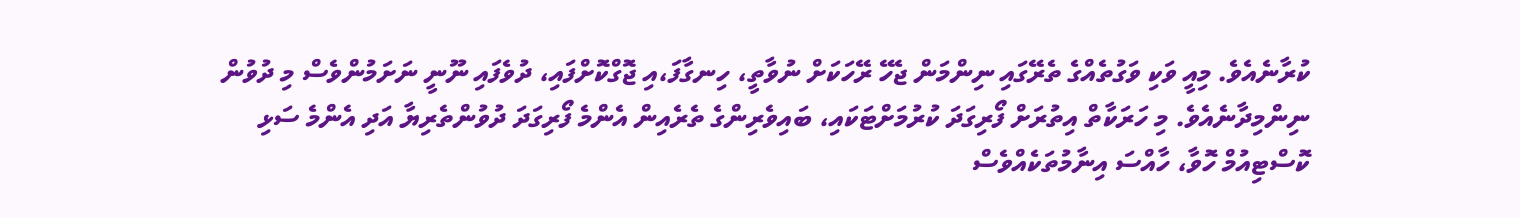ކުރާނެއެވެ. މިއީ ވަކި ވަގުތެއްގެ ތެރޭގައި ނިންމަން ޖެހޭ ރޭހަކަށް ނުވާތީ، ހިނގާފަ،އި ޖޮގްކޮށްފައި، ދުވެފައި ނޫނީ ނަށަމުންވެސް މި ދުވުން ނިންމިދާނެއެވެ. މި ހަރަކާތް އިތުރަށް ފޯރިގަދަ ކުރުމަށްޓަކައި، ބައިވެރިންގެ ތެރެއިން އެންމެ ފޯރިގަދަ ދުވުންތެރިޔާ އަދި އެންމެ ސަޅި ކޮސްޓިއުމް ހޮވާ، ހާއްސަ އިނާމުތަކެއްވެސް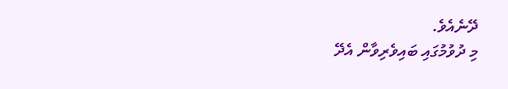ދޭނެއެވެ.
މި ދުވުމުގައި ބައިވެރިވާން އެދޭ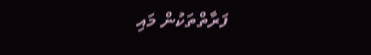ފަރާތްތަކުން މައި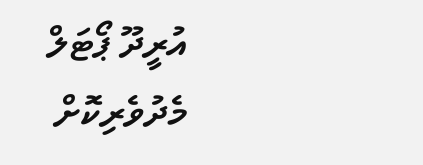އުރީދޫ ޕޯޓަލް މެދުވެރިކޮށް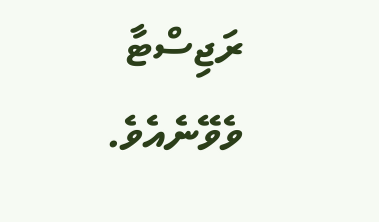ރަޖިސްޓާ ވެވޭނެއެވެ.